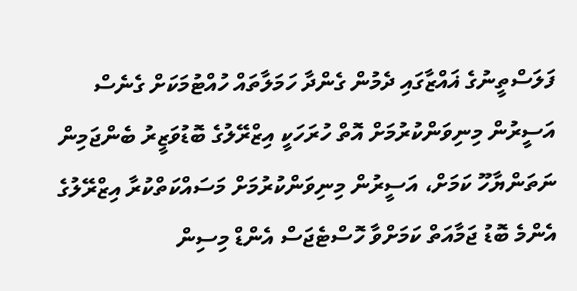ފަލަސްތީނުގެ ޣައްޒާގައި ދެމުން ގެންދާ ހަމަލާތައް ހުއްޓުމަކަށް ގެނެސް އަސީރުން މިނިވަންކުރުމަށް އޮތް ހުރަހަކީ އިޒްރޭލުގެ ބޮޑުވަޒީރު ބެންޖަމިން ނަތަންޔާހޫ ކަމަށް، އަސީރުން މިނިވަންކުރުމަށް މަސައްކަތްކުރާ އިޒްރޭލުގެ އެންމެ ބޮޑު ޖަމާއަތް ކަމަށްވާ ހޮސްޓެޖަސް އެންޑް މިސިން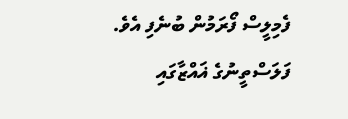ފެމިލީސް ފޯރަމުން ބުނެފި އެވެ.
ފަލަސްތީނުގެ ޣައްޒާގައި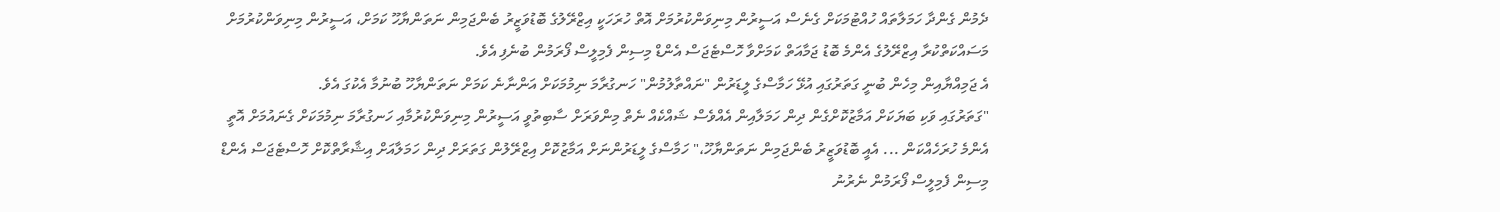ދެމުން ގެންދާ ހަމަލާތައް ހުއްޓުމަކަށް ގެނެސް އަސީރުން މިނިވަންކުރުމަށް އޮތް ހުރަހަކީ އިޒްރޭލުގެ ބޮޑުވަޒީރު ބެންޖަމިން ނަތަންޔާހޫ ކަމަށް، އަސީރުން މިނިވަންކުރުމަށް މަސައްކަތްކުރާ އިޒްރޭލުގެ އެންމެ ބޮޑު ޖަމާއަތް ކަމަށްވާ ހޮސްޓެޖަސް އެންޑް މިސިން ފެމިލީސް ފޯރަމުން ބުނެފި އެވެ.
އެ ޖަމިއްޔާއިން މިހެން ބުނީ ގަތަރުގައި އުޅޭ ހަމާސްގެ ލީޑަރުން "ނައްތާލުމުން" ހަނގުރާމަ ނިމުމަކަށް އަންނާނެ ކަމަށް ނަތަންޔާހޫ ބުނުމާ އެކުގަ އެވެ.
"ގަތަރުގައި ވަކި ބަޔަކަށް އަމާޒުކޮށްގެން ދިން ހަމަލާއިން އެއްވެސް ޝައްކެއް ނެތް މިންވަރަށް ސާބިތުވީ އަސީރުން މިނިވަންކުރުމާއި ހަނގުރާމަ ނިމުމަކަށް ގެނައުމަށް އޮތީ އެންމެ ހުރަހެއްކަން ... އެއީ ބޮޑުވަޒީރު ބެންޖަމިން ނަތަންޔާހޫ،" ހަމާސްގެ ލީޑަރުންނަށް އަމާޒުކޮށް އިޒްރޭލުން ގަތަރަށް ދިން ހަމަލާއަށް އިޝާރާތްކޮށް ހޮސްޓެޖަސް އެންޑް މިސިން ފެމިލީސް ފޯރަމުން ނެރުނު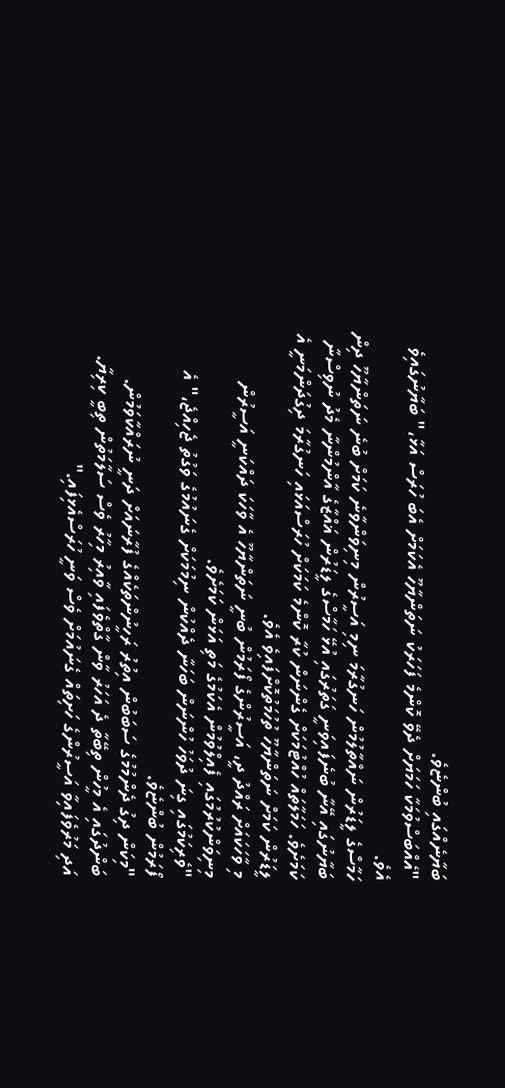ބަޔާނެއްގައި ބުންޏެވެ.
"އެއްބަސްވުމަކާ ހަމަޔަށް ދެވޭ ކޮންމެ ފަހަރަކު ނަތަންޔާހޫ އެކަމަށް އެބަ ހުރަސް އަޅާ،" ބަޔާނުގައިވެ އެވެ.
ހަމާސްގެ ލީޑަރުން ނައްތާލުމުން ހަނގުރާމަ ނިމި އަސީރުން މިނިވަންވާނެ ކަމަށް ބުނެ ނަތަންޔާހޫ ދިން ބަޔާނުގައި އޭނާ ބުނެފައިވަނީ ގަތަރުގައި އުޅޭ ހަމާސްގެ ލީޑަރުން ޣައްޒާގެ އާންމުންނާ މެދު ނުވިސްނާ ކަމަށެވެ. ހަމަލާތައް ހުއްޓުމަކަށް ގެންނަން ކުރާ ކޮންމެ ކަމަކަށް ހުރަސްއަޅައި ހަނގުރާމަ ދިގުދަންމަނީ އެ ލީޑަރުން ކަމަށް ނަތަންޔާހޫ ތުހުމަތުކޮށްފައިވެ އެވެ.
މި ވާހަކައަށް ރައްދު ދީ، އަސީރުންގެ ފޯރަމުން ބުނީ ނަތަންޔާހޫ އެ ވާހަކަ ދައްކަނީ އަސީރުން މިނިވަންކުރުމުގައި ފެއިލްވުމުން އެކަމުގެ މަތި އަޅަން ކަމަށެވެ.
"ވެރިކަމުގައި ގިނަ ދުވަހު ހުންނަން ބަހަނާ ދެއްކުން ނިމުމަކަށް ގެނައުމުގެ ވަގުތު ޖެހިއްޖެ،" އެ ފޯރަމުން ބުންޏެވެ.
"މިކަން ދިގު ދެންމުމުގެ ސަބަބުން އިތުރު ރަހީނުންތަކެއްގެ ފުރާނައަށް ދަނީ ނުރައްކާވަމުން. ބަންދުގައި އެ މީހުން ތިބޭތާ ދެ އަހަރު ވާން ގާތްވެފައި ވާއިރު މިހާރު ވެސް ސަލާމަތުން ތިބީ ކިރިޔާ. އަދި މަރުވެފައިވާ އަސީރުންގެ ހަށިތައް ގެނައުމަށް ވެސް ވަނީ ހުރަސްއެޅިފައި."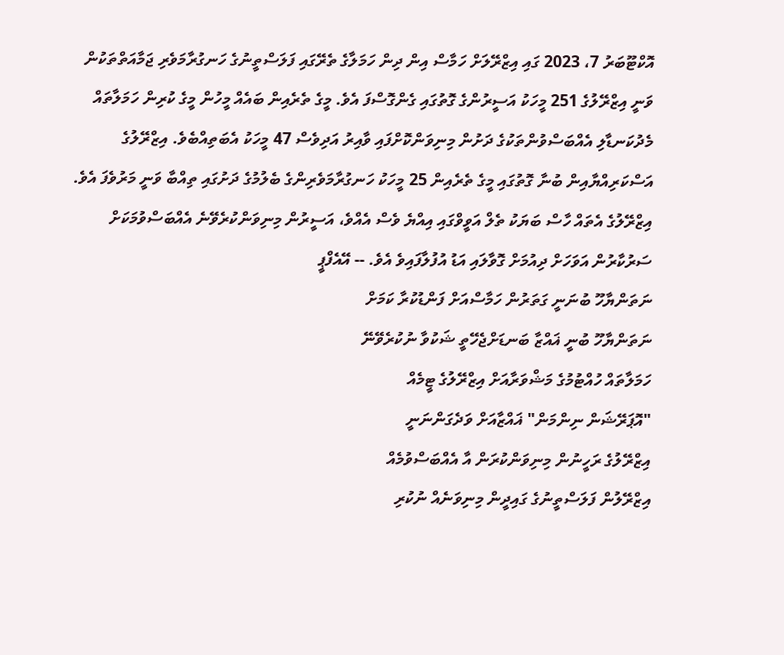އޮކްޓޫބަރު 7، 2023 ގައި އިޒްރޭލަށް ހަމާސް އިން ދިން ހަމަލާގެ ތެރޭގައި ފަލަސްތީނުގެ ހަނގުރާމަވެރި ޖަމާއަތްތަކުން ވަނީ އިޒްރޭލުގެ 251 މީހަކު އަސީރުންގެ ގޮތުގައި ގެންގޮސްފަ އެވެ. މީގެ ތެރެއިން ބައެއް މީހުން މީގެ ކުރިން ހަމަލާތައް މެދުކަނޑާލި އެއްބަސްވުންތަކުގެ ދަށުން މިނިވަންކޮށްފައި ވާއިރު އަދިވެސް 47 މީހަކު އެބަތިއްބެވެ. އިޒްރޭލުގެ އަސްކަރިއްޔާއިން ބުނާ ގޮތުގައި މީގެ ތެރެއިން 25 މީހަކު ހަނގުރާމަވެރިންގެ ބެލުމުގެ ދަށުގައި ތިއްބާ ވަނީ މަރުވެފަ އެވެ.
އިޒްރޭލުގެ އެތައް ހާސް ބަޔަކު ތެލް އަވީވްގައި އިއްޔެ ވެސް އެއްވެ، އަސީރުން މިނިވަންކުރެވޭނެ އެއްބަސްވުމަކަށް ސަރުކާރުން އަވަހަށް ދިއުމަށް ގޮވާލައި އަޑު އުފުލާފައިވެ އެވެ. -- އޭއެފްޕީ
ނަތަންޔާހޫ ބުނަނީ ގަތަރުން ހަމާސްއަށް ފަންޑުކުރާ ކަމަށް
ނަތަންޔާހޫ ބުނީ ޣައްޒާ ބަނޑަށްޖެހޭތީ ޝަކުވާ ނުކުރެވޭނޭ
ހަމަލާތައް ހުއްޓުމުގެ މަޝްވަރާއަށް އިޒްރޭލުގެ ޓީމެއް
"އޮޕަރޭޝަން ނިންމަން" ޣައްޒާއަށް ވަދެގަންނަނީ
އިޒްރޭލުގެ ރަހީނުން މިނިވަންކުރަން އާ އެއްބަސްވުމެއް
އިޒްރޭލުން ފަލަސްތީނުގެ ގައިދީން މިނިވަނެއް ނުކުރި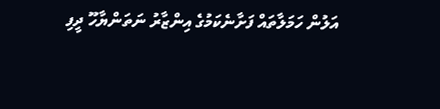އަލުން ހަމަލާތައް ފަށާނެކަމުގެ އިންޒާރު ނަތަންޔާހޫ ދީފި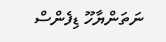ނަތަންޔާހޫ ޑިފެންސް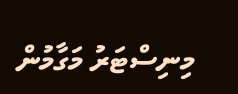މިނިސްޓަރު މަގާމުން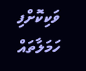ވަކިކޮށްފި
ހަމަލާތައް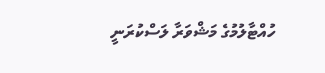ހުއްޓާލުމުގެ މަޝްވަރާ ލަސްކުރަނީ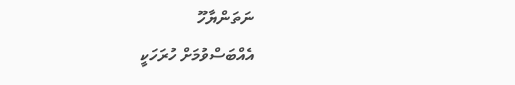ނަތަންޔާހޫ
އެއްބަސްވުމަށް ހުރަހަކީ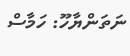ނަތަންޔާހޫ: ހަމާސް